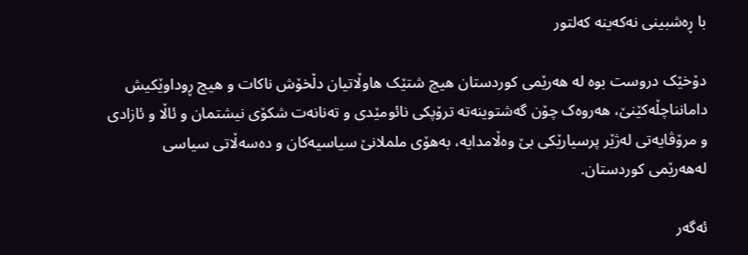با ڕه‌شبینی نه‌که‌ینه‌ که‌لتور

دۆخێک دروست بوه‌ له‌ هه‌رێمی کوردستان هیچ شتێک هاوڵاتیان دڵخۆش ناکات و هیچ ڕوداوێکیش دامانناچڵه‌کێنێ، هه‌روه‌ک چۆن گه‌شتوینه‌ته‌ ترۆپکی نائومێدی و ته‌نانه‌ت شکۆی نیشتمان و ئاڵا و ئازادی و مرۆڤایه‌تی له‌ژێر پرسیارێکی بێ وه‌‌ڵامدایه‌، به‌هۆی ململانێ سیاسیه‌کان و ده‌سه‌ڵاتی سیاسی له‌هه‌رێمی کوردستان.

ئه‌گه‌ر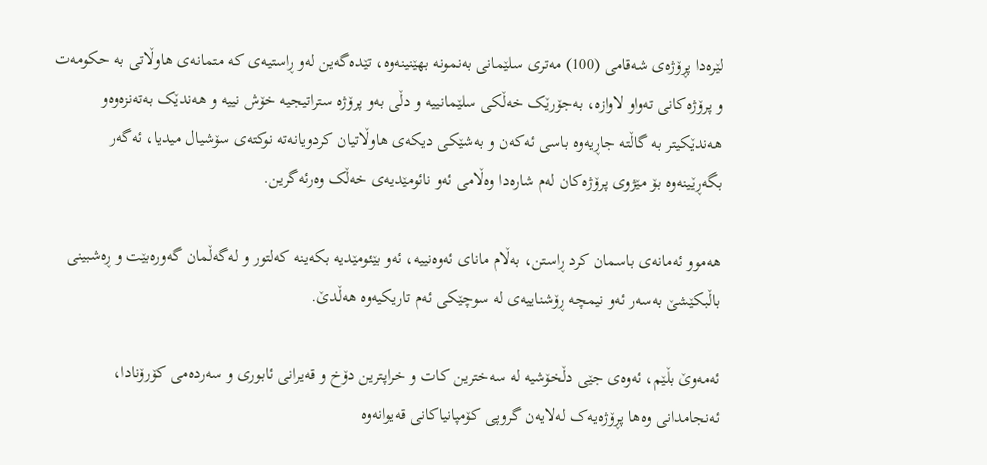لێره‌دا پڕۆژه‌ی شه‌قامی (100) مه‌تری سلێمانی به‌نمونه‌ بهێنینه‌وه‌، تێده‌گه‌ین له‌و ڕاستیه‌ی که‌ متمانه‌ی هاوڵاتی به‌ حکومه‌ت و پرۆژه‌کانی ته‌واو لاوازه‌، به‌جۆرێک خه‌ڵکی سلێمانییه ‌و دڵی به‌و پرۆژه‌ ستراتیجیه خۆش نییه‌ و هه‌ندێک به‌ته‌نزه‌وه‌و هه‌ندێکیتر به‌ گاڵته‌ جاڕیه‌وه‌ باسی ئه‌که‌ن و به‌شێکی دیکه‌ی هاوڵاتیان کردویانه‌ته‌ نوکته‌ی سۆشیال میدیا، ئه‌گه‌ر بگه‌ڕێینه‌وه‌ بۆ مێژوی پرۆژه‌کان له‌م شاره‌دا وه‌ڵامی ئه‌و نائومێدیه‌ی خه‌ڵک وه‌رئه‌گرین.

هه‌موو ئه‌مانه‌ی باسمان کرد ڕاستن، به‌ڵام مانای ئه‌وه‌نییه‌، ئه‌و بێئومێدیه بکه‌ینه‌ که‌لتور و له‌گه‌ڵمان گه‌وره‌بێت و ڕه‌شبینی باڵبکێشێ به‌سه‌ر ئه‌و نیمچه‌ ڕۆشناییه‌ی له‌ سوچێکی ئه‌م تاریکیه‌وه‌ هه‌ڵدێ.

ئه‌مه‌وێ بڵێم، ئه‌وه‌ی جێی دڵخۆشیه‌ له‌ سه‌خترین کات و خراپترین دۆخ و قه‌یرانی ئابوری و سه‌رده‌می کۆرۆنادا، ئه‌نجامدانی وه‌ها پڕۆژه‌یه‌ک له‌لایه‌ن گروپی کۆمپانیاکانی قه‌یوانه‌وه‌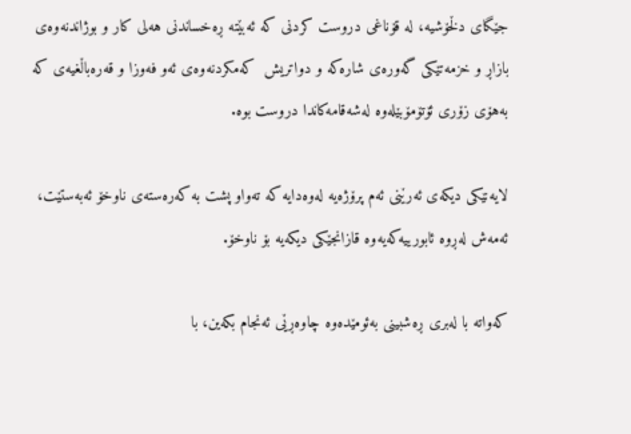جێگای دڵخۆشیه‌، له‌ قۆناغی دروست کردنی که‌ ئه‌بێته‌ ڕه‌خساندنی هه‌لی کار و بوژاندنه‌وه‌ی بازاڕ و خزمه‌تێکی گه‌وره‌ی شاره‌که‌ و دواتریش  که‌مکردنه‌وه‌ی ئه‌و فه‌وزا و قه‌ره‌باڵغیه‌ی که‌ به‌هۆی زۆری ئۆتۆمۆبێله‌وه‌ له‌شه‌قامه‌کاندا دروست بوه.

لایه‌نێکی دیکه‌ی ئه‌رێنی ئه‌م پرۆژه‌یه‌ له‌وه‌دایه‌ که‌ ته‌واو پشت به‌ که‌ره‌ستەى ناوخۆ ئه‌به‌ستێت، ئه‌مه‌ش له‌ڕوه‌ ئابورییه‌که‌یه‌وه‌ قازانجێکی دیکه‌یه‌ بۆ ناوخۆ.

که‌واته‌ با له‌بری ڕه‌شبینی به‌ئومێده‌وه‌ چاوه‌ڕێی ئه‌نجام بکه‌ین، با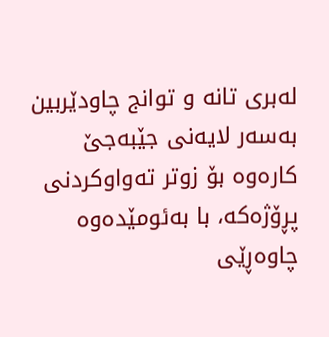له‌بری تانه ‌و توانج چاودێربین به‌سه‌ر لایه‌نی جێبه‌جێ کاره‌وه‌ بۆ زوتر ته‌واوکردنی پڕۆژه‌که‌، با به‌ئومێده‌وه‌ چاوه‌ڕێی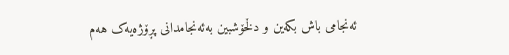ئه‌نجامی باش بکه‌ین و دڵخۆشبین به‌ئه‌نجامدانی پڕۆژه‌یه‌ک هه‌م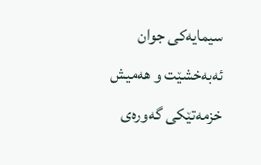سیمایه‌کی جوان ئه‌به‌خشێت و هه‌میش خزمه‌تێکی گه‌وره‌ی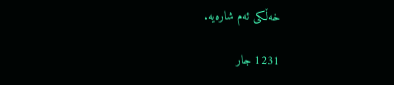خه‌ڵکی ئه‌م شاره‌یه‌.

1231 جار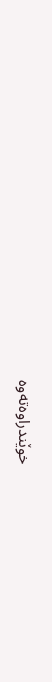خوێندراوەتەوە